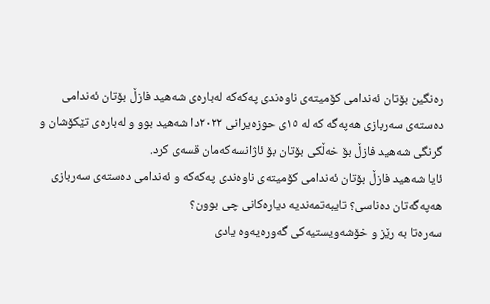رەنگین بۆتان ئەندامی کۆمیتەی ناوەندی پەکەکە لەبارەی شەهید فازڵ بۆتان ئەندامی دەستەی سەربازی هەپەگە کە لە ١٥ی حوزەیرانی ٢٠٢٢دا شەهید بوو و لەبارەی تێکۆشان و گرنگی شەهید فازڵ بۆ خەڵکی بۆتان بۆ ئاژانسەکەمان قسەی کرد.
ئایا شەهید فازڵ بۆتان ئەندامی کۆمیتەی ناوەندی پەکەکە و ئەندامی دەستەی سەربازی هەپەگەتان دەناسی؟ تایبەتمەندیە دیارەکانی چی بوون؟
سەرەتا بە رێز و خۆشەویستیەکی گەورەیەوە یادی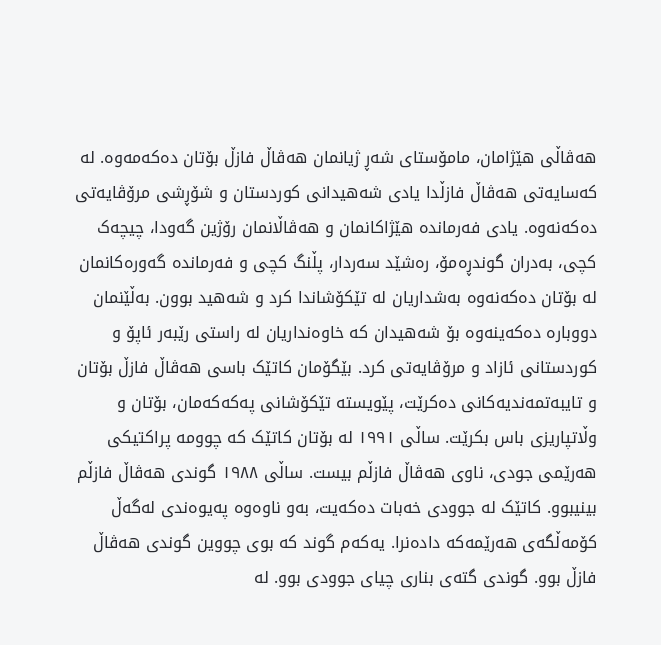هەڤاڵی هێژامان، مامۆستای شەڕ ژیانمان هەڤاڵ فازڵ بۆتان دەکەمەوە. لە کەسایەتی هەڤاڵ فازڵدا یادی شەهیدانی کوردستان و شۆڕشی مرۆڤایەتی دەکەنەوە. یادی فەرماندە هێژاکانمان و هەڤاڵانمان رۆژین گەودا، چیچەک کچی، بەدران گوندڕەمۆ، رەشێد سەردار، پڵنگ کچی و فەرماندە گەورەکانمان لە بۆتان دەکەنەوە بەشداریان لە تێکۆشاندا کرد و شەهید بوون. بەڵێنمان دووبارە دەکەینەوە بۆ شەهیدان کە خاوەنداریان لە راستی رێبەر ئاپۆ و کوردستانی ئازاد و مرۆڤایەتی کرد. بێگۆمان کاتێک باسی هەڤاڵ فازڵ بۆتان و تایبەتمەندیەکانی دەکرێت، پێویستە تێکۆشانی پەکەکەمان، بۆتان و وڵاتپاریزی باس بکرێت. ساڵی ١٩٩١ لە بۆتان کاتێک کە چوومە پراکتیکی هەرێمی جودی، ناوی هەڤاڵ فازڵم بیست. ساڵی ١٩٨٨ گوندی هەڤاڵ فازڵم بینیبوو. کاتێک لە جوودی خەبات دەکەیت، بەو ناوەوە پەیوەندی لەگەڵ کۆمەڵگەی هەرێمەکە دادەنرا. یەکەم گوند کە بوی چووین گوندی هەڤاڵ فازڵ بوو. گوندی گتەی بناری چیای جوودی بوو. لە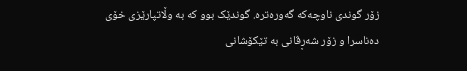زۆر گوندی ناوچەکە گەورەترە. گوندێک بوو کە بە وڵاتپارێزی خۆی دەناسرا و زۆر شەڕڤانی بە تێکۆشانی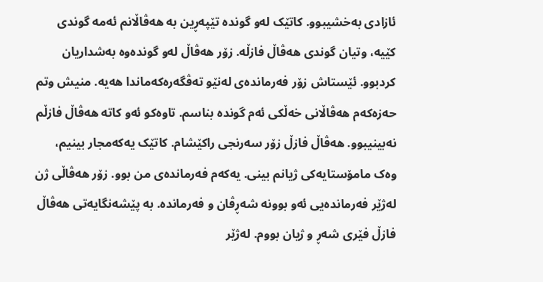ئازادی بەخشیبوو. کاتێک لەو گوندە تێپەڕین بە هەڤاڵانم ئەمە گوندی کێیە، وتیان گوندی هەڤاڵ فازڵە. زۆر هەڤاڵ لەو گوندەوە بەشداریان کردبوو. ئێستاش زۆر فەرماندەی لەنێو تەڤگەرەکەماندا هەیە. منیش وتم حەزەکەم هەڤاڵانی خەڵکی ئەم گوندە بناسم. تاوەکو ئەو کاتە هەڤاڵ فازڵم نەبینیبوو. هەڤاڵ فازڵ زۆر سەرنجی راکێشام. کاتێک یەکەمجار بینیم، وەک مامۆستایەکی ژیانم بینی. یەکەم فەرماندەی من بوو. زۆر هەڤاڵی ژن لەژێر فەرماندەیی ئەو بوونە شەڕڤان و فەرماندە. بە پێشەنگایەتی هەڤاڵ فازڵ فێری شەڕ و ژیان بووم. لەژێر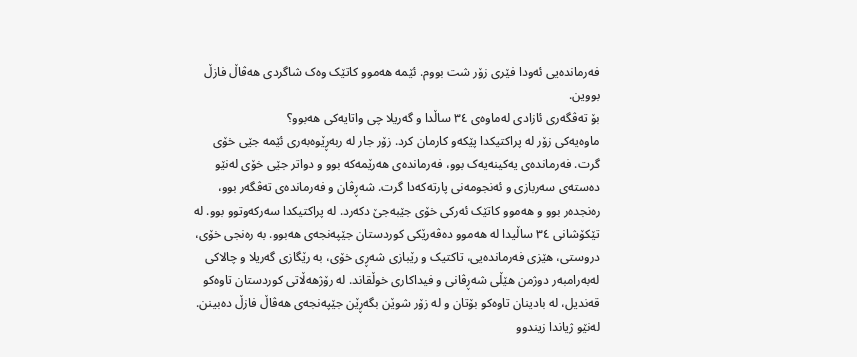فەرماندەیی ئەودا فێری زۆر شت بووم. ئێمە هەموو کاتێک وەک شاگردی هەڤاڵ فازڵ بووین.
بۆ تەڤگەری ئازادی لەماوەی ٣٤ ساڵدا و گەریلا چی واتایەکی هەبوو؟
ماوەیەکی زۆر لە پراکتیکدا پێکەو کارمان کرد. زۆر جار لە ربەڕێوەبەری ئێمە جێی خۆی گرت. فەرماندەی یەکینەیەک بوو، فەرماندەی هەرێمەکە بوو و دواتر جێی خۆی لەنێو دەستەی سەربازی و ئەنجومەنی پارتەکەدا گرت. شەڕڤان و فەرماندەی تەڤگەر بوو، رەنجدەر بوو و هەموو کاتێک ئەرکی خۆی جێبەجێ دکەرد. لە پراکتیکدا سەرکەوتوو بوو. لە تێکۆشانی ٣٤ ساڵیدا لە هەموو دەڤەرێکی کوردستان جێپەنجەی هەبوو. بە رەنجی خۆی، دروستی، هێزی فەرماندەیی، تاکتیک و رێبازی شەڕی خۆی، بە رێگازی گەریلا و چالاکی لەبەرامبەر دوژمن هێڵی شەڕڤانی و فیداکاری خوڵقاند. لە رۆژهەڵاتی کوردستان تاوەکو قەندیل، لە بادینان تاوەکو بۆتان و لە زۆر شوێن بگەڕێن جێپەنجەی هەڤاڵ فازڵ دەبینن. لەنێو ژیاندا زیندوو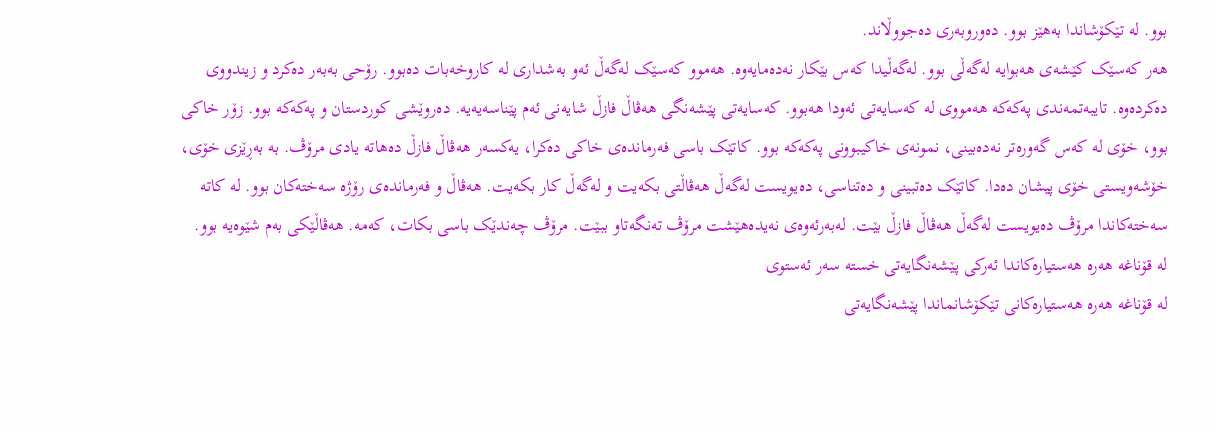بوو. لە تێکۆشاندا بەهێز بوو. دەوروبەری دەجووڵاند.
هەر کەسێک کێشەی هەبوایە لەگەڵی بوو. لەگەڵیدا کەس بێکار نەدەمایەوە. هەموو کەسێک لەگەڵ ئەو بەشداری لە کاروخەبات دەبوو. رۆحی بەبەر دەکرد و زیندووی دەکردەوە. تایبەتمەندی پەکەکە هەمووی لە کەسایەتی ئەودا هەبوو. کەسایەتی پێشەنگی هەڤاڵ فازڵ شایەنی ئەم پێناسەیەیە. دەروێشی کوردستان و پەکەکە بوو. زۆر خاکی بوو، خۆی لە کەس گەورەتر نەدەبینی، نمونەی خاکیبوونی پەکەکە بوو. کاتێک باسی فەرماندەی خاکی دەکرا، یەکسەر هەڤاڵ فازڵ دەهاتە یادی مرۆڤ. بە بەڕێزی خۆی، خۆشەویستی خۆی پیشان دەدا. کاتێک دەتبینی و دەتناسی، دەیویست لەگەڵ هەڤاڵتی بکەیت و لەگەڵ کار بکەیت. هەڤاڵ و فەرماندەی رۆژە سەختەکان بوو. لە کاتە سەختەکاندا مرۆڤ دەیویست لەگەڵ هەڤاڵ فازڵ بێت. لەبەرئەوەی نەیدەهێشت مرۆڤ تەنگەتاو ببێت. مرۆڤ چەندێک باسی بکات، کەمە. هەڤاڵێکی بەم شێوەیە بوو.
لە قۆناغە هەرە هەستیارەکاندا ئەرکی پێشەنگایەتی خستە سەر ئەستوی
لە قۆناغە هەرە هەستیارەکانی تێکۆشانماندا پێشەنگایەتی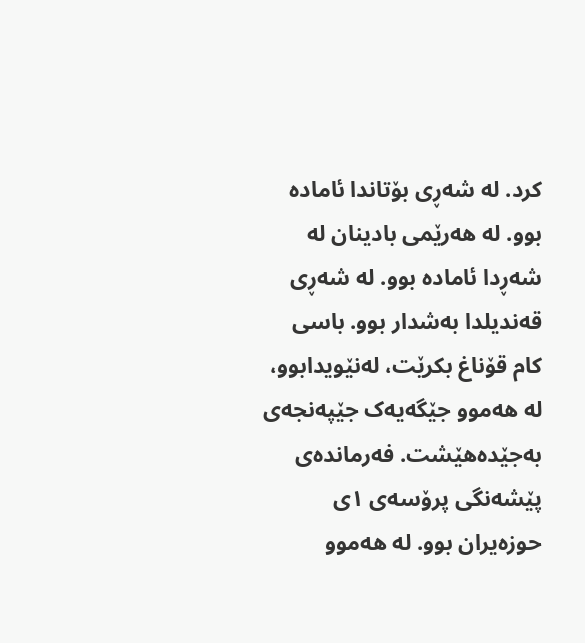کرد. لە شەڕی بۆتاندا ئامادە بوو. لە هەرێمی بادینان لە شەڕدا ئامادە بوو. لە شەڕی قەندیلدا بەشدار بوو. باسی کام قۆناغ بکرێت، لەنێویدابوو، لە هەموو جێگەیەک جێپەنجەی بەجێدەهێشت. فەرماندەی پێشەنگی پرۆسەی ١ی حوزەیران بوو. لە هەموو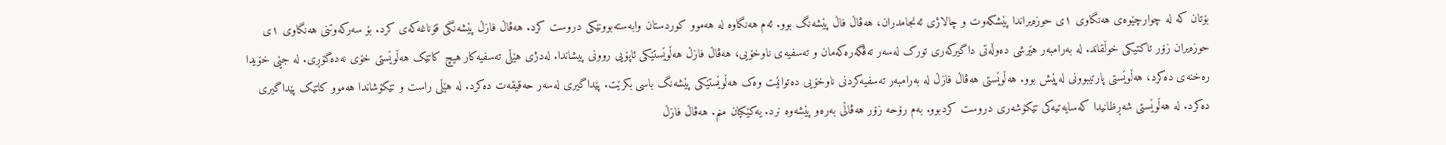بۆتان کە لە چوارچێوەی هەنگاوی ١ی حوزەیراندا پێشکەوت و چالاژی ئەنجامدران، هەڤاڵ فاڵ پێشەنگ بوو. ئەم هەنگاوە لە هەموو کوردستان وابەستەبوونێکی دروست کرد. هەڤاڵ فازڵ پێشەنگی قۆناغەکەی کرد. بۆ سەرکەوتنی هەنگاوی ١ی حوزەیران زۆر تاکتیکی خوڵقاند. لە بەرامبەر هێرشی دەوڵەتی داگیرکەری تورک لەسەر تەڤگەرەکەمان و تەسفیەی ناوخۆیی، هەڤاڵ فازڵ هەڵوێستێکی ئاپۆیی روونی پیشاندا. لەدژی هێڵی تەسفیەکار هیچ کاتێک هەڵوێستی خۆی نەدەگۆڕی. لە جێی خۆیدا رەخنەی دەکرد، هەڵوێستی پارتیبوونی لەپێش بوو. هەڵوێستی هەڤاڵ فازڵ لە بەرامبەر تەسفیەکردنی ناوخۆیی دەتوانێت وەک هەڵوێستێکی پێشەنگ باسی بکرێت. پێداگیری لەسەر حەقیقەت دەکرد. لە هێڵی راست و تێکۆشاندا هەموو کاتێک پێداگیری دەکرد. لە هەڵوێستی شەڕظانیدا کەسایەتیەکی تێکۆشەری دروست کردبوو. بەم رۆحە زۆر هەڤاڵی بەرەو پێشەوە نرد. یەکێکیان منم. هەڤاڵ فازڵ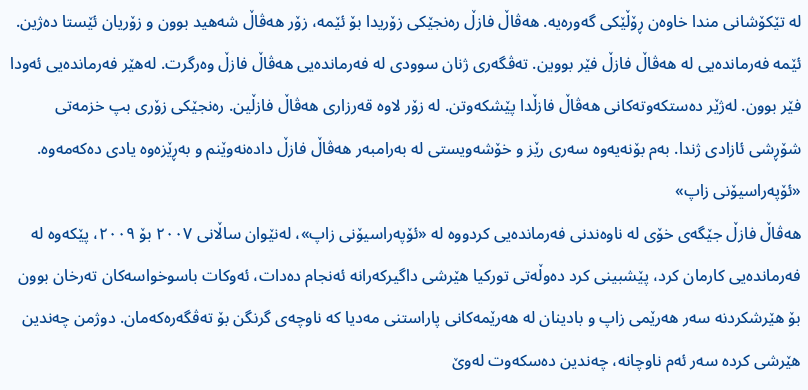لە تێکۆشانی مندا خاوەن ڕۆڵێکی گەورەیە. هەڤاڵ فازڵ رەنجێکی زۆریدا بۆ ئێمە، زۆر هەڤاڵ شەهید بوون و زۆریان ئێستا دەژین. ئێمە فەرماندەیی لە هەڤاڵ فازڵ فێر بووین. تەڤگەری ژنان سوودی لە فەرماندەیی هەڤاڵ فازڵ وەرگرت. لەهێر فەرماندەیی ئەودا فێر بوون. لەژێر دەستکەوتەکانی هەڤاڵ فازڵدا پێشکەوتن. لە زۆر لاوە قەرزاری هەڤاڵ فازڵین. رەنجێکی زۆری بپ خزمەتی شۆڕشی ئازادی ژندا. بەم بۆنەیەوە سەری رێز و خۆشەویستی لە بەرامبەر هەڤاڵ فازڵ دادەنەوێنم و بەڕێزەوە یادی دەکەمەوە.
«ئۆپەراسیۆنی زاپ»
هەڤاڵ فازڵ جێگەی خۆی لە ناوەندنی فەرماندەیی کردووە لە «ئۆپەراسیۆنی زاپ»، لەنێوان ساڵانی ٢٠٠٧ بۆ ٢٠٠٩، پێکەوە لە فەرماندەیی کارمان کرد، پێشبینی کرد دەوڵەتی تورکیا هێرشی داگیرکەرانە ئەنجام دەدات، ئەوکات باسوخواسەکان تەرخان بوون بۆ هێرشکردنە سەر هەرێمی زاپ و بادینان لە هەرێمەکانی پاراستنی مەدیا کە ناوچەی گرنگن بۆ تەڤگەرەکەمان. دوژمن چەندین هێرشی کردە سەر ئەم ناوچانە، چەندین دەسکەوت لەوێ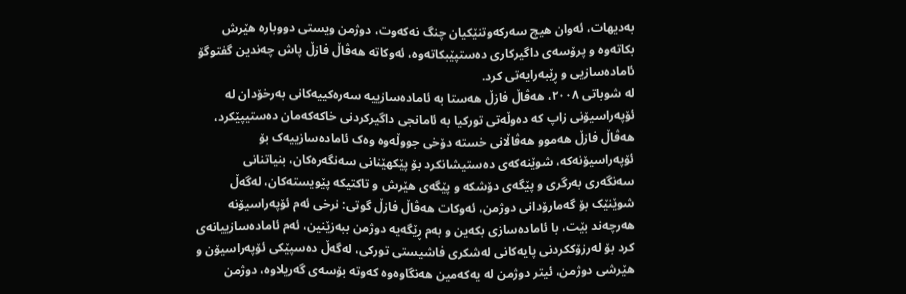بەدیهات، ئەوان هیچ سەرکەوتنێکیان چنگ نەکەوت، دوژمن ویستی دووبارە هێرش بکاتەوە و پرۆسەی داگیرکاری دەستپێبکاتەوە، ئەوکاتە هەڤاڵ فازڵ پاش چەندین گفتوگۆ ئامادەسازیی و ڕێبەرایەتی کرد.
لە شوباتی ٢٠٠٨، هەڤاڵ فازڵ هەستا بە ئامادەسازییە سەرەکییەکانی بەرخۆدان لە ئۆپەراسیۆنی زاپ کە دەوڵەتی تورکیا بە ئامانجی داگیرکردنی خاکەکەمان دەستیپێکرد، هەڤاڵ فازڵ هەموو هەڤاڵانی خستە دۆخی جووڵەوە وەک ئامادەسازییەک بۆ ئۆپەراسیۆنەکە، شوێنەکەی دەستیشانکرد بۆ پێکهێنانی سەنگەرەکان، بنیاتنانی سەنگەری بەرگری و پێگەی دۆشکە و پێگەی هێرش و تاکتیکە پێویستەکان، لەگەڵ شوێنێک بۆ گەمارۆدانی دوژمن، ئەوکات هەڤاڵ فازڵ گوتی: نرخی ئەم ئۆپەراسیۆنە هەرچەند بێت، با ئامادەسازی بکەین و بەم ڕێگەیە دوژمن ببەزێنین، ئەم ئامادەسازییانەی کرد بۆ لەرزۆککردنی پایەکانی لەشکری فاشیستی تورکی، لەگەڵ دەسپێکی ئۆپەراسیۆن و هێرشی دوژمن، ئیتر دوژمن لە یەکەمین هەنگاوەوە کەوتە بۆسەی گەریلاوە، دوژمن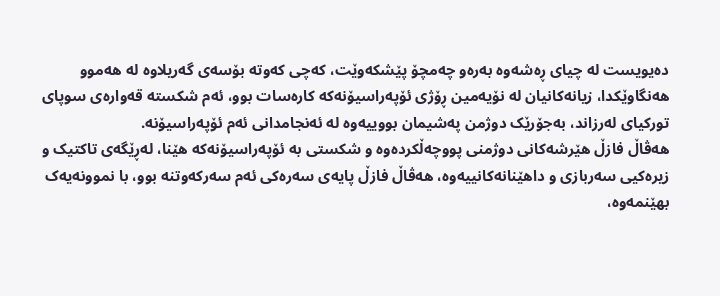دەیویست لە چیای ڕەشەوە بەرەو چەمچۆ پێشکەوێت، کەچی کەوتە بۆسەی گەریلاوە لە هەموو هەنگاوێکدا، زیانەکانیان لە نۆیەمین ڕۆژی ئۆپەراسیۆنەکە کارەسات بوو، ئەم شکستە قەوارەی سوپای تورکیای لەرزاند، بەجۆرێک دوژمن پەشیمان بووییەوە لە ئەنجامدانی ئەم ئۆپەراسیۆنە.
هەڤاڵ فازڵ هێرشەکانی دوژمنی پووچەڵکردەوە و شکستی بە ئۆپەراسیۆنەکە هێنا، لەڕێگەی تاکتیک و زیرەکیی سەربازی و داهێنانەکانییەوە، هەڤاڵ فازڵ پایەی سەرەکی ئەم سەرکەوتنە بوو، با نموونەیەک بهێنمەوە،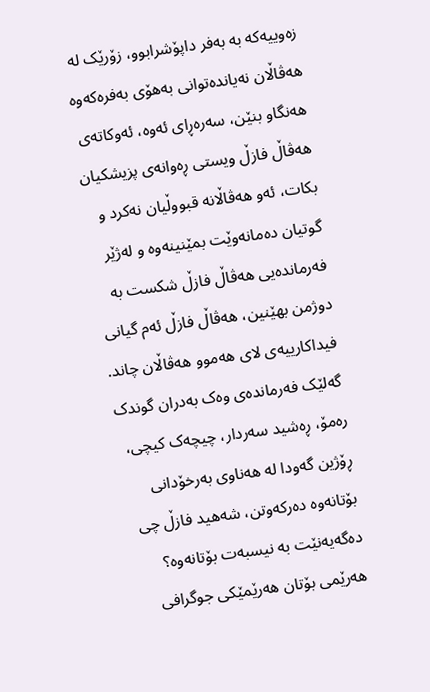زەوییەکە بە بەفر داپۆشرابوو، زۆرێک لە هەڤاڵان نەیاندەتوانی بەهۆی بەفرەکەوە هەنگاو بنێن، سەرەڕای ئەوە، ئەوکاتەی هەڤاڵ فازڵ ویستی ڕەوانەی پزیشکیان بکات، ئەو هەڤاڵانە قبووڵیان نەکرد و گوتیان دەمانەوێت بمێنینەوە و لەژێر فەرماندەیی هەڤاڵ فازڵ شکست بە دوژمن بهێنین، هەڤاڵ فازڵ ئەم گیانی فیداکارییەی لای هەموو هەڤاڵان چاند.
گەلێک فەرماندەی وەک بەدران گوندک رەمۆ، ڕەشید سەردار، چیچەک کیچی، ڕۆژین گەودا لە هەناوی بەرخۆدانی بۆتانەوە دەرکەوتن، شەهید فازڵ چی دەگەیەنێت بە نیسبەت بۆتانەوە؟
هەرێمی بۆتان هەرێمێکی جوگرافی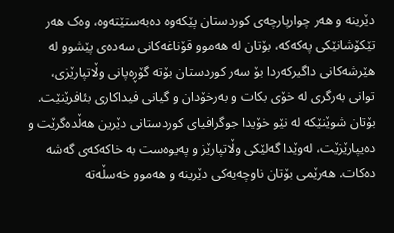دێرینە و هەر چوارپارچەی کوردستان پێکەوە دەبەستێتەوە، وەک هەر تێکۆشانێکی پەکەکە، بۆتان لە هەموو قۆناغەکانی سەدەی پێشوو لە هێرشەکانی داگیرکەردا بۆ سەر کوردستان بۆتە گۆڕەپانی وڵاتپارێزی، توانی بەرگری لە خۆی بکات و بەرخۆدان و گیانی فیداکاری بئافرێنێت. بۆتان شوێنێکە لە نێو خۆیدا جوگرافیای کوردستانی دێرین هەڵدەگرێت و دەیپارێزێت، لەوێدا گەلێکی وڵاتپارێز و پەیوەست بە خاکەکەی گەشە دەکات. هەرێمی بۆتان ناوچەیەکی دێرینە و هەموو خەسڵەتە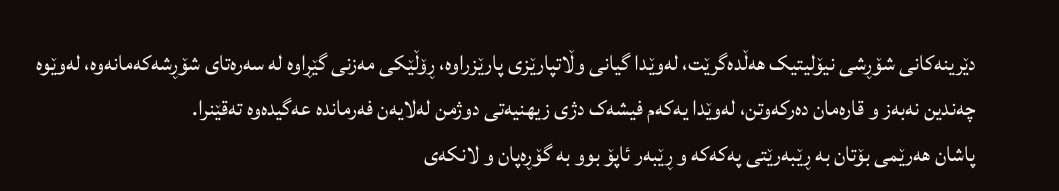دێرینەکانی شۆڕشی نیۆلیتیک هەڵدەگرێت، لەوێدا گیانی وڵاتپارێزی پارێزراوە، ڕۆڵێکی مەزنی گێڕاوە لە سەرەتای شۆڕشەکەمانەوە، لەوێوە چەندین نەبەز و قارەمان دەرکەوتن، لەوێدا یەکەم فیشەک دژی زیهنیەتی دوژمن لەلایەن فەرماندە عەگیدەوە تەقێنرا.
پاشان هەرێمی بۆتان بە ڕێبەرێتی پەکەکە و ڕێبەر ئاپۆ بوو بە گۆڕەپان و لانکەی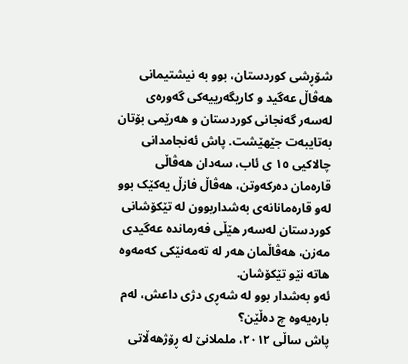شۆڕشی کوردستان، بوو بە نیشتیمانی هەڤاڵ عەگید و کاریگەرییەکی گەورەی لەسەر گەنجانی کوردستان و هەرێمی بۆتان بەتایبەت جێهێشت. پاش ئەنجامدانی چالاکیی ١٥ ی ئاب، سەدان هەڤاڵی قارەمان دەرکەوتن، هەڤاڵ فازڵ یەکێک بوو لەو قارەمانانەی بەشداربوون لە تێکۆشانی کوردستان لەسەر هێڵی فەرماندە عەگیدی مەزن، هەڤاڵمان هەر لە تەمەنێکی کەمەوە هاتە نێو تێکۆشان.
ئەو بەشدار بوو لە شەڕی دژی داعش، لەم بارەیەوە چ دەڵێن؟
پاش ساڵی ٢٠١٢، ململانێ لە ڕۆژهەڵاتی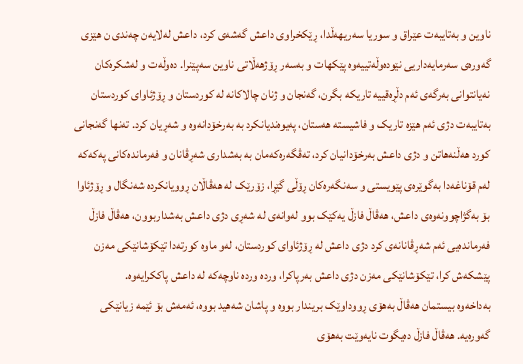ناوین و بەتایبەت عێراق و سوریا سەریهەڵدا، ڕێکخراوی داعش گەشەی کرد، داعش لەلایەن چەندی ن هێزی گەورەی سەرمایەداریی نێودەوڵەتییەوە پێکهات و بەسەر ڕۆژهەڵاتی ناوین سەپێنرا. دەوڵەت و لەشکرەکان نەیانتوانی بەرگەی ئەم دڵڕەقییە تاریکە بگرن، گەنجان و ژنان چالاکانە لە کوردستان و ڕۆژئاوای کوردستان بەتایبەت دژی ئەم هێزە تاریک و فاشیستە هەستان، پەیوەندیانکرد بە بەرخۆدانەوە و شەڕیان کرد. تەنها گەنجانی کورد هەڵنەهاتن و دژی داعش بەرخۆدانیان کرد، تەڤگەرەکەمان بە بەشداری شەڕڤانان و فەرماندەکانی پەکەکە لەم قۆناغەدا بەگوێرەی پێویستی و سەنگەرەکان ڕۆڵی گێڕا، زۆرێک لە هەڤاڵان ڕوویانکردە شەنگال و ڕۆژئاوا بۆ بەگژاچوونەوەی داعش، هەڤاڵ فازڵ یەکێک بوو لەوانەی لە شەڕی دژی داعش بەشداربوون، هەڤاڵ فازڵ فەرماندەیی ئەم شەڕڤانانەی کرد دژی داعش لە ڕۆژئاوای کوردستان، لەو ماوە کورتەدا تێکۆشانێکی مەزن پێشکەش کرا، تێکۆشانێکی مەزن دژی داعش بەرپاکرا، وردە وردە ناوچەکە لە داعش پاککرایەوە.
بەداخەوە بیستمان هەڤاڵ بەهۆی ڕووداوێک بریندار بووە و پاشان شەهید بووە، ئەمەش بۆ ئێمە زیانێکی گەورەیە. هەڤاڵ فازڵ دەیگوت نایەوێت بەهۆی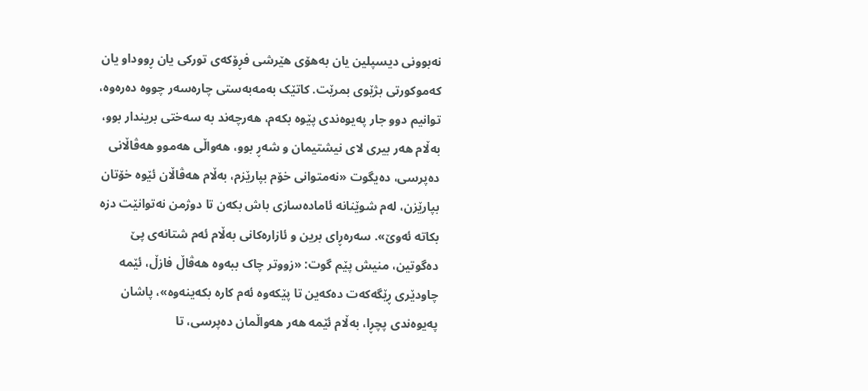نەبوونی دیسپلین یان بەهۆی هێرشی فڕۆکەی تورکی یان ڕووداو یان کەموکورتی بژێوی بمرێت. کاتێک بەمەبەستی چارەسەر چووە دەرەوە، توانیم دوو جار پەیوەندی پێوە بکەم، هەرچەند بە سەختی بریندار بوو، بەڵام هەر بیری لای نیشتیمان و شەڕ بوو، هەواڵی هەموو هەڤاڵانی دەپرسی، دەیگوت «نەمتوانی خۆم بپارێزم، بەڵام هەڤاڵان ئێوە خۆتان بپارێزن، لەم شوێنانە ئامادەسازی باش بکەن تا دوژمن نەتوانێت دزە بکاتە ئەوێ». سەرەڕای برین و ئازارەکانی بەڵام ئەم شتانەی پێ دەگوتین، منیش پێم گوت: «زووتر چاک ببەوە هەڤاڵ فازڵ، ئێمە چاودێری ڕێگەکەت دەکەین تا پێکەوە ئەم کارە بکەینەوە»، پاشان پەیوەندی پچڕا، بەڵام ئێمە هەر هەواڵمان دەپرسی، تا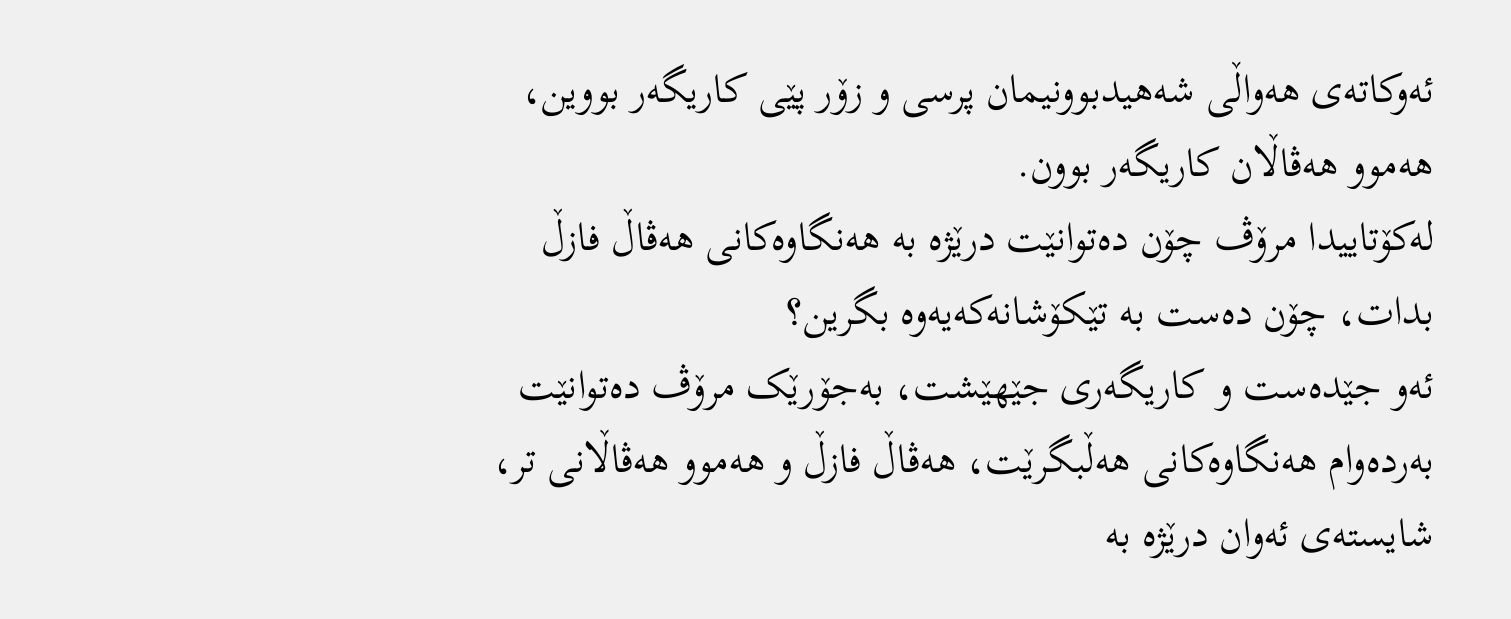ئەوکاتەی هەواڵی شەهیدبوونیمان پرسی و زۆر پێی کاریگەر بووین، هەموو هەڤاڵان کاریگەر بوون.
لەکۆتاییدا مرۆڤ چۆن دەتوانێت درێژە بە هەنگاوەکانی هەڤاڵ فازڵ بدات، چۆن دەست بە تێکۆشانەکەیەوە بگرین؟
ئەو جێدەست و کاریگەری جێهێشت، بەجۆرێک مرۆڤ دەتوانێت بەردەوام هەنگاوەکانی هەڵبگرێت، هەڤاڵ فازڵ و هەموو هەڤاڵانی تر، شایستەی ئەوان درێژە بە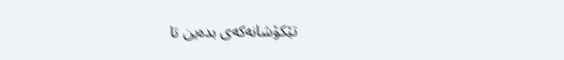تێکۆشانەکەی بدەین تا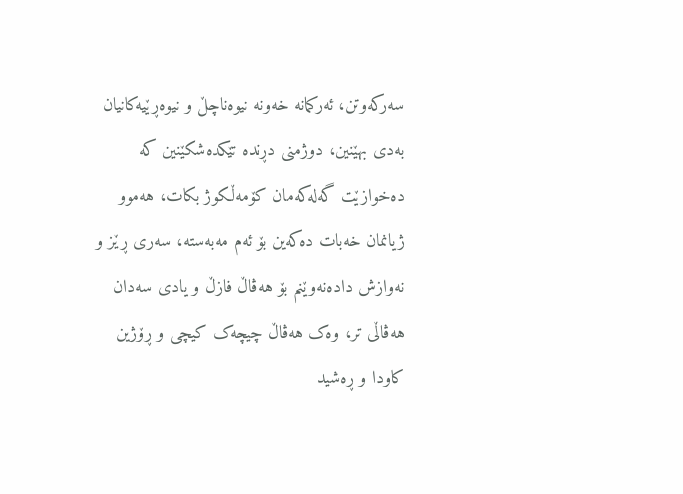سەرکەوتن، ئەرکمانە خەونە نیوەناچڵ و نیوەڕێیەکانیان بەدی بهێنین، دوژمنی دڕندە تێکدەشکێنین کە دەخوازێت گەلەکەمان کۆمەڵکوژ بکات، هەموو ژیانمان خەبات دەکەین بۆ ئەم مەبەستە، سەری ڕێز و نەوازش دادەنەوێنم بۆ هەڤاڵ فازڵ و یادی سەدان هەڤاڵی تر، وەک هەڤاڵ چیچەک کیچی و ڕۆژین کاودا و ڕەشید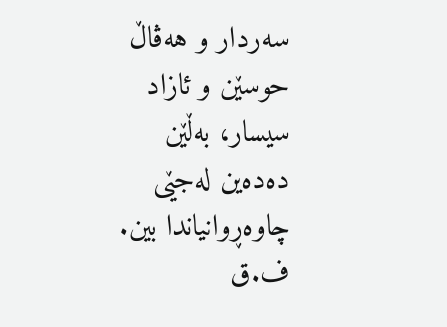سەردار و هەڤاڵ حوسێن و ئازاد سیسار، بەڵێن دەدەین لەجێی چاوەڕوانیاندا بین.
ف.ق